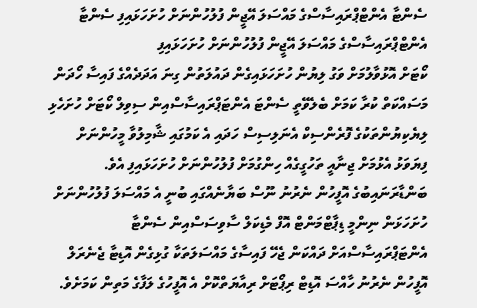ސެންޓާ އެންޓްޕްރައިސާސްގެ މައްސަލަ އޭޖީން ފުލުހުންނަށް ހުށަހަޅައިފި ސެންޓާ އެންޓްޕްރައިސާސްގެ މައްސަލަ އޭޖީން ފުލުހުންނަށް ހުށަހަޅައިފި
ކޯޓަށް އޮޅުވާލުމަށް ވަގު ލިޔުން ހުށަހަޅައިގެން ދައުލަތުން ގިނަ އަދަދެއްގެ ފައިސާ ހޯދަން މަސައްކަތް ކުރާ ކަމަށް ބެލެވޭތީ ސެންޓަ އެންޓަޕްރައިސާސްއިން ސިވިލް ކޯޓަށް ހުށަހެޅި ލިޔެކިޔުންތަކުގެ ފޮރެންސިކް އެނަލިސިސް ހަދައި އެ ކަމުގައި ޝާމިލުވާ މީހުންނަށް ފިޔަވަޅު އެޅުމަށް ޖިނާއީ ތަހުގީގެއް ހިންގުމަށް ފުލުހުންނަށް ހުށަހަޅައިފި އެވެ.
ބަންޑާރަނައިބުގެ އޮފީހުން ނެރުނު ނޫސް ބަޔާނެއްގައި ބުނީ އެ މައްސަލަ ފުލުހުންނަށް ހުށަހަޅަން ނިންމީ ޑިޕާޓްމަންޓް އޮފް މެޑިކަލް ސާވިސަސްއިން ސެންޓާ އެންޓަޕްރައިސާސްއަށް ދައްކަން ޖެހޭ ފައިސާގެ މައްސަލަތަކާ ގުޅިގެން އޮޑިޓާ ޖެނެރަލް އޮފީހުން ނެރުނު ހާއްސަ އޮޑިޓް ރިޕޯޓަށް ރިއާޔަތްކޮށް އެ އޮފީހުގެ ލަފާގެ މަތިން ކަމަށެވެ.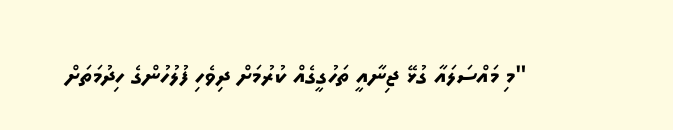"މި މައްސަލައާ ގުޅޭ ޖިނާއީ ތަހުގީގެއް ކުރުމަށް ދިވެހި ފުލުހުންގެ ހިދުމަތަށް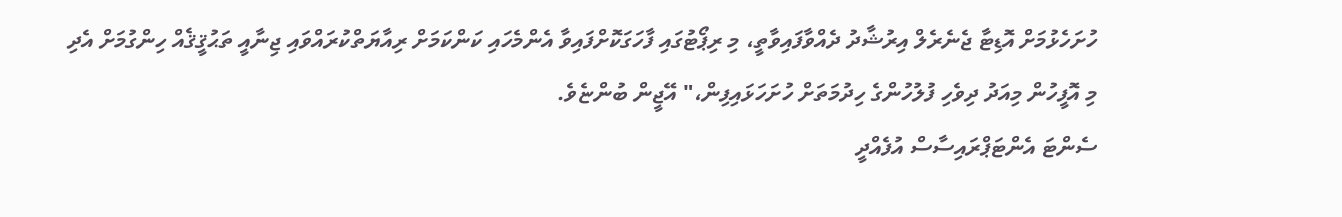ހުށަހެޅުމަށް އޮޑިޓާ ޖެނެރެލް އިރުޝާދު ދެއްވާފައިވާތީ، މި ރިޕޯޓުގައި ފާހަގަކޮށްފައިވާ އެންމެހައި ކަންކަމަށް ރިއާޔަތްކުރައްވައި ޖިނާއީ ތަޙުޤީޤެއް ހިންގުމަށް އެދި މި އޮފީހުން މިއަދު ދިވެހި ފުލުހުންގެ ހިދުމަތަށް ހުށަހަޅައިފިން،" އޭޖީން ބުންޏެވެ.
ސެންޓަ އެންޓަޕްރައިސާސް އުފެއްދީ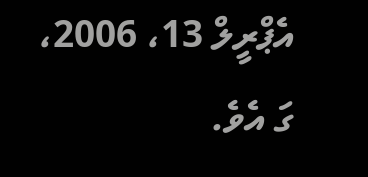އެޕްރީލް 13، 2006، ގަ އެވެ.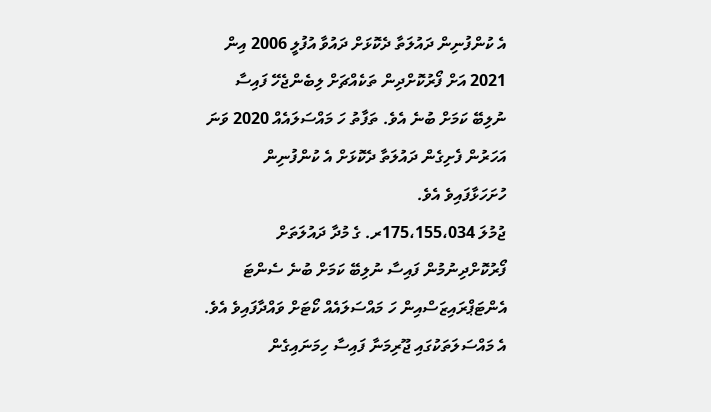އެ ކުންފުނިން ދައުލަތާ ދެކޮޅަށް ދައުވާ އުފުލީ 2006 އިން 2021 އަށް ފޯރުކޮށްދިން ތަކެއްޗަށް ލިބެންޖެހޭ ފައިސާ ނުލިބޭ ކަމަށް ބުނެ އެވެ. ތަފާތު ހަ މައްސަލައެއް 2020 ވަނަ އަހަރުން ފެށިގެން ދައުލަތާ ދެކޮޅަށް އެ ކުންފުނިން ހުށަހަޅާފައިވެ އެވެ.
ޖުމުލަ 175،155،034ރ. ގެ މުދާ ދައުލަތަށް ފޯރުކޮށްދިނުމުން ފައިސާ ނުލިބޭ ކަމަށް ބުނެ ސެންޓަ އެންޓަޕްރައިޒަސްއިން ހަ މައްސަލައެއް ކޯޓަށް ވައްދާފައިވެ އެވެ. އެ މައްސަލަތަކުގައި ޖޫރިމަނާ ފައިސާ ހިމަނައިގެން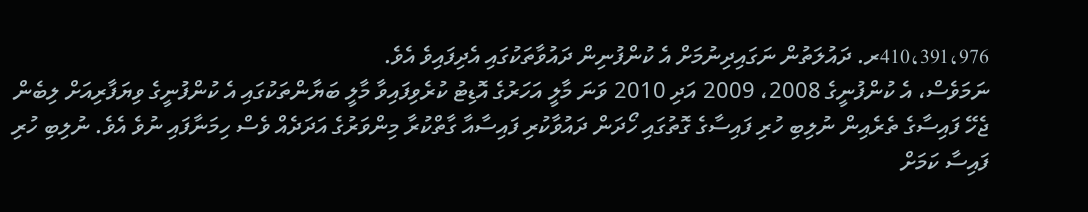410،391،976ރ. ދައުލަތުން ނަގައިދިނުމަށް އެ ކުންފުނިން ދައުވާތަކުގައި އެދިފައިވެ އެވެ.
ނަމަވެސް، އެ ކުންފުނީގެ 2008، 2009 އަދި 2010 ވަނަ މާލީ އަހަރުގެ އޮޑިޓު ކުރެވިފައިވާ މާލީ ބަޔާންތަކުގައި އެ ކުންފުނީގެ ވިޔަފާރިއަށް ލިބެން ޖެހޭ ފައިސާގެ ތެރެއިން ނުލިބި ހުރި ފައިސާގެ ގޮތުގައި ހޯދަން ދައުވާކުރި ފައިސާއާ ގާތްކުރާ މިންވަރުގެ އަދަދެއް ވެސް ހިމަނާފައި ނުވެ އެވެ. ނުލިބި ހުރި ފައިސާ ކަމަށް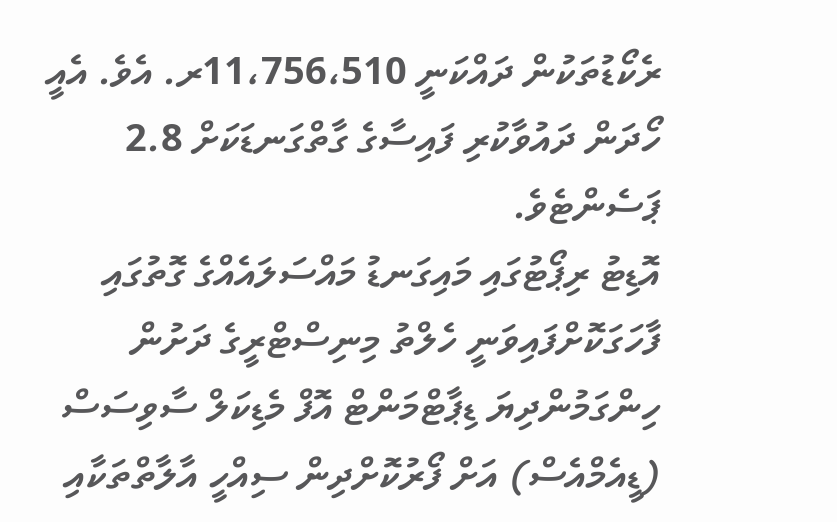ރެކޯޑުތަކުން ދައްކަނީ 11،756،510ރ. އެވެ. އެއީ ހޯދަން ދައުވާކުރި ފައިސާގެ ގާތްގަނޑަކަށް 2.8 ޕަސެންޓެވެ.
އޮޑިޓު ރިޕޯޓުގައި މައިގަނޑު މައްސަލައެއްގެ ގޮތުގައި ފާހަގަކޮށްފައިވަނީ ހެލްތު މިނިސްޓްރީގެ ދަށުން ހިންގަމުންދިޔަ ޑިޕާޓްމަންޓް އޮފް މެޑިކަލް ސާވިސަސް (ޑީއެމްއެސް) އަށް ފޯރުކޮށްދިން ސިއްހީ އާލާތްތަކާއި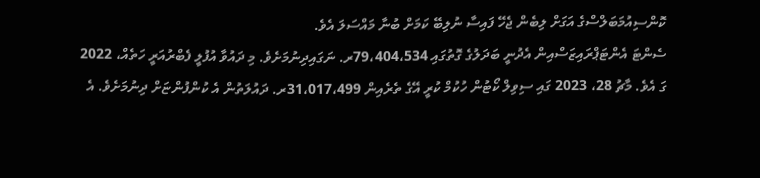ކޮންސިއުމަބަލްސްގެ އަގަށް ލިބެން ޖެހޭ ފައިސާ ނުލިބޭ ކަމަށް ބުނާ މައްސަލަ އެވެ.
ސެންޓަ އެންޓަޕްރައިޒަސްއިން އެދުނީ ބަދަލުގެ ގޮތުގައި 79،404،534ރ. ނަގައިދިނުމަށެވެ. މި ދައުވާ އުފުލީ ފެބްރުއަރީ ހަތެއް، 2022 ގަ އެވެ. މާޗު 28، 2023 ގައި ސިވިލް ކޯޓުން ހުކުމް ކުރީ އޭގެ ތެރެއިން 31،017،499ރ. ދައުލަތުން އެ ކުންފުންޏަށް ދިނުމަށެވެ. އެ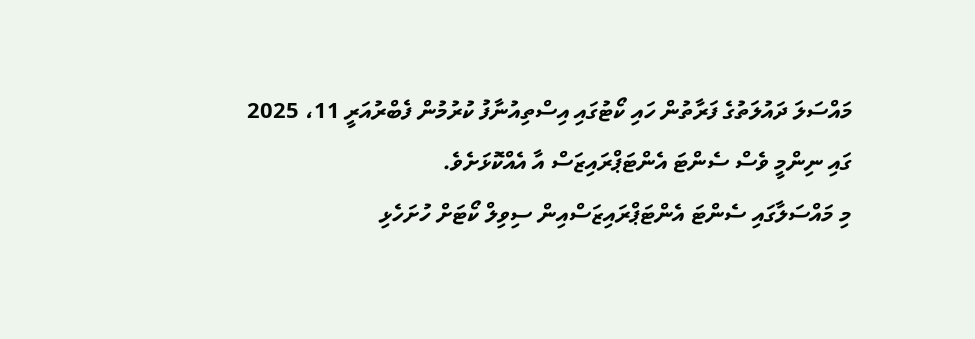މައްސަލަ ދައުލަތުގެ ފަރާތުން ހައި ކޯޓުގައި އިސްތިއުނާފު ކުރުމުން ފެބްރުއަރީ 11، 2025 ގައި ނިންމީ ވެސް ސެންޓަ އެންޓަޕްރައިޒަސް އާ އެއްކޮޅަށެވެ.
މި މައްސަލާގައި ސެންޓަ އެންޓަޕްރައިޒަސްއިން ސިވިލް ކޯޓަށް ހުށަހެޅި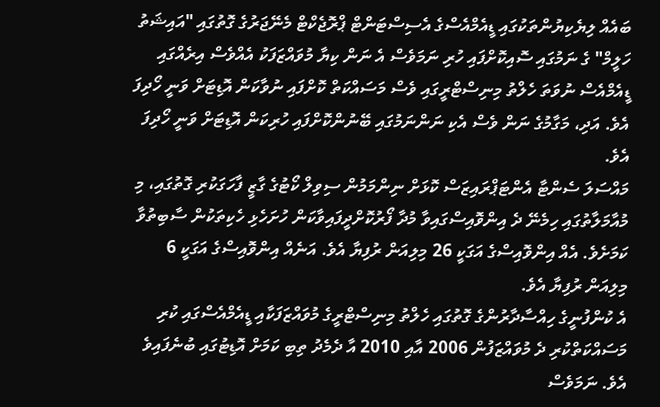ބައެއް ލިޔެކިޔުންތަކުގައި ޑީއެމްއެސްގެ އެސިސްޓަންޓް ޕްރޮޖެކްޓް މެނޭޖަރުގެ ގޮތުގައި "އައިޝަތު ހަލީމް" ގެ ނަމުގައި ސޮއިކޮށްފައި ހުރި ނަމަވެސް އެ ނަން ކިޔާ މުވައްޒަފަކު އެއްވެސް އިރެއްގައި ޑީއެމްއެސް ނުވަތަ ހެލްތު މިނިސްޓްރީގައި ވެސް މަސައްކަތް ކޮށްފައި ނުވާކަން އޮޑިޓަށް ވަނީ ހޯދިފަ އެވެ. އަދި، މަގާމުގެ ނަން ވެސް އެކި ނަންނަމުގައި ބޭނުންކޮށްފައި ހުރިކަން އޮޑިޓަށް ވަނީ ހޯދިފަ އެވެ.
މައްސަލަ ސެންޓާ އެންޓަޕްރައިޒަސް ކޮޅަށް ނިންމަމުން ސިވިލް ކޯޓުގެ ގާޒީ ފާހަގަކުރި ގޮތުގައި، މި މުއާމަލާތުގައި ހިމެނޭ ދެ އިންވޮއިސްގައިވާ މުދާ ފޯރުކޮށްދީފައިވާކަން ހުށަހެޅި ހެކިތަކުން ސާބިތުވާ ކަމަށެވެ. އެއް އިންވޮއިސްގެ އަގަކީ 26 މިލިއަން ރުފިޔާ އެވެ. އަނެއް އިންވޮއިސްގެ އަގަކީ 6 މިލިއަން ރުފިޔާ އެވެ.
އެ ކުންފުނީގެ ހިއްސާދާރުންގެ ގޮތުގައި ހެލްތު މިނިސްޓްރީގެ މުވައްޒަފަކާއި ޑީއެމްއެސްގައި ކުރި މަސައްކަތްކުރި ދެ މުވައްޒަފުން 2006 އާއި 2010 އާ ދެމެދު ތިބި ކަމަށް އޮޑިޓުގައި ބުނެފައިވެ އެވެ. ނަމަވެސް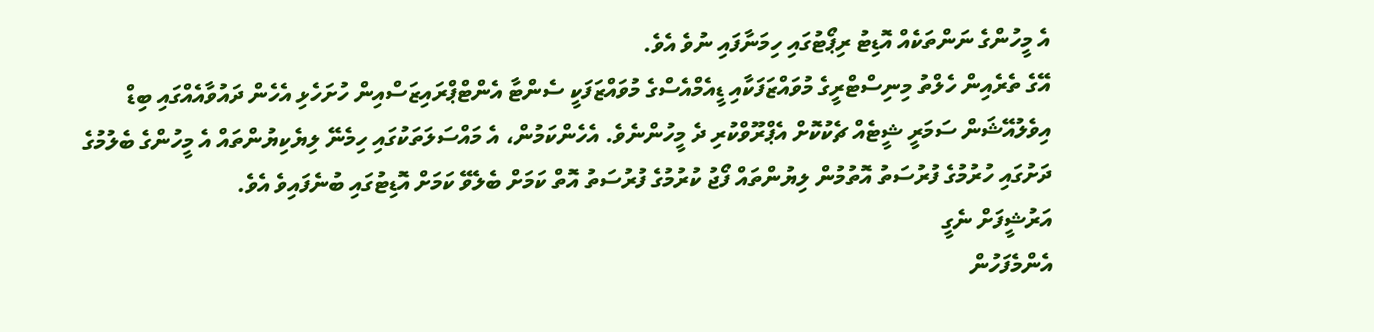އެ މީހުންގެ ނަންތަކެއް އޮޑިޓު ރިޕޯޓުގައި ހިމަނާފައި ނުވެ އެވެ.
އޭގެ ތެރެއިން ހެލްތު މިނިސްޓްރީގެ މުވައްޒަފަކާއި ޑީއެމްއެސްގެ މުވައްޒަފަކީ ސެންޓާ އެންޓްޕްރައިޒަސްއިން ހުށަހެޅި އެހެން ދައުވާއެއްގައި ބިޑް އިވެލުއޭޝަން ސަމަރީ ޝީޓެއް ޗެކުކޮށް އެޕްރޫވްކުރި ދެ މީހުންނެވެ. އެހެންކަމުން، އެ މައްސަލަތަކުގައި ހިމެނޭ ލިޔެކިޔުންތައް އެ މީހުންގެ ބެލުމުގެ ދަށުގައި ހުރުމުގެ ފުރުސަތު އޮތުމުން ލިޔުންތައް ފޯޖު ކުރުމުގެ ފުރުސަތު އޮތް ކަމަށް ބެލެވޭ ކަމަށް އޮޑިޓުގައި ބުނެފައިވެ އެވެ.
އަރުޝީފަށް ނެގީ
އެންމެފަހުން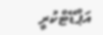އަޕްޑޭޓްކުރީ